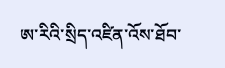ཨ་རིའི་སྲིད་འཛིན་འོས་ཐོབ་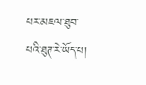པར་མཇལ་ཐུབ་པའི་ཐུཊ་རེ་ཡོད་པ།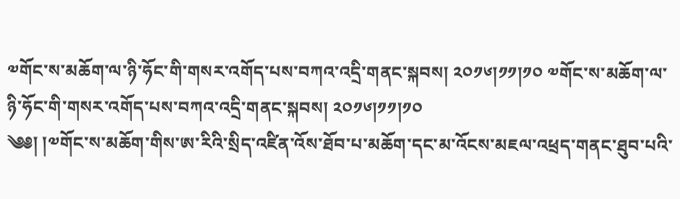༧གོང་ས་མཆོག་ལ་ཉི་ཧོང་གི་གསར་འགོད་པས་བཀའ་འདྲི་གནང་སྐབས། ༢༠༡༦།༡༡།༡༠ ༧གོང་ས་མཆོག་ལ་ཉི་ཧོང་གི་གསར་འགོད་པས་བཀའ་འདྲི་གནང་སྐབས། ༢༠༡༦།༡༡།༡༠
༄༅། །༧གོང་ས་མཆོག་གིས་ཨ་རིའི་སྲིད་འཛིན་འོས་ཐོབ་པ་མཆོག་དང་མ་འོངས་མཇལ་འཕྲད་གནང་ཐུབ་པའི་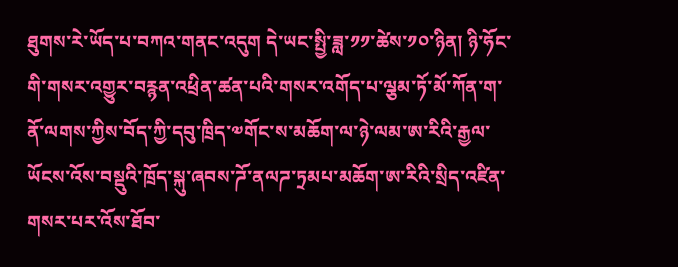ཐུགས་རེ་ཡོད་པ་བཀའ་གནང་འདུག དེ་ཡང་སྤྱི་ཟླ་༡༡་ཚེས་༡༠་ཉིན། ཉི་ཧོང་གི་གསར་འགྱུར་བརྙན་འཕྲིན་ཚན་པའི་གསར་འགོད་པ་ལྕམ་ཏོ་མོ་ཀོན་ག་ནོ་ལགས་ཀྱིས་བོད་ཀྱི་དབུ་ཁྲིད་༧གོང་ས་མཆོག་ལ་ཉེ་ལམ་ཨ་རིའི་རྒྱལ་ཡོངས་འོས་བསྡུའི་ཁྲོད་སྐུ་ཞབས་ཌོ་ནལཌ་ཏྲམཔ་མཆོག་ཨ་རིའི་སྲིད་འཛིན་གསར་པར་འོས་ཐོབ་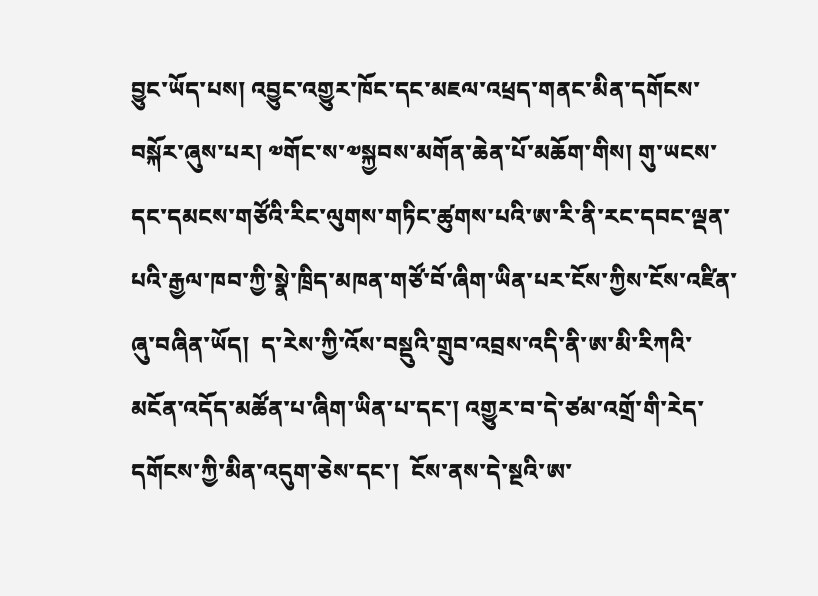བྱུང་ཡོད་པས། འབྱུང་འགྱུར་ཁོང་དང་མཇལ་འཕྲད་གནང་མིན་དགོངས་བསྐོར་ཞུས་པར། ༧གོང་ས་༧སྐྱབས་མགོན་ཆེན་པོ་མཆོག་གིས། གུ་ཡངས་དང་དམངས་གཙོའི་རིང་ལུགས་གཏིང་ཚུགས་པའི་ཨ་རི་ནི་རང་དབང་ལྡན་པའི་རྒྱལ་ཁབ་ཀྱི་སྣེ་ཁྲིད་མཁན་གཙོ་བོ་ཞིག་ཡིན་པར་ངོས་ཀྱིས་ངོས་འཛིན་ཞུ་བཞིན་ཡོད།  ད་རེས་ཀྱི་འོས་བསྡུའི་གྲུབ་འབྲས་འདི་ནི་ཨ་མི་རིཀའི་མངོན་འདོད་མཚོན་པ་ཞིག་ཡིན་པ་དང་། འགྱུར་བ་དེ་ཙམ་འགྲོ་གི་རེད་དགོངས་ཀྱི་མིན་འདུག་ཅེས་དང་།  ངོས་ནས་དེ་སྔའི་ཨ་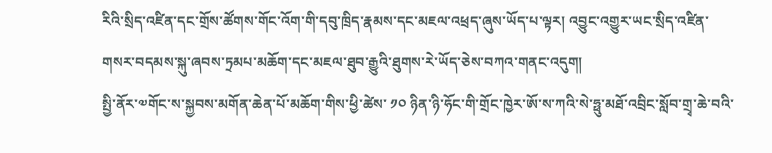རིའི་སྲིད་འཛིན་དང་གྲོས་ཚོགས་གོང་འོག་གི་དབུ་ཁྲིད་རྣམས་དང་མཇལ་འཕྲད་ཞུས་ཡོད་པ་ལྟར། འབྱུང་འགྱུར་ཡང་སྲིད་འཛིན་གསར་བདམས་སྐུ་ཞབས་ཏྲམཔ་མཆོག་དང་མཇལ་ཐུབ་རྒྱུའི་ཐུགས་རེ་ཡོད་ཅེས་བཀའ་གནང་འདུག།
སྤྱི་ནོར་༧གོང་ས་སྐྱབས་མགོན་ཆེན་པོ་མཆོག་གིས་ཕྱི་ཚེས་ ༡༠ ཉིན་ཉི་ཧོང་གི་གྲོང་ཁྱེར་ཨོ་ས་ཀའི་སེ་ཧྥུ་མཐོ་འབྲིང་སློབ་གྲྭ་ཆེ་བའི་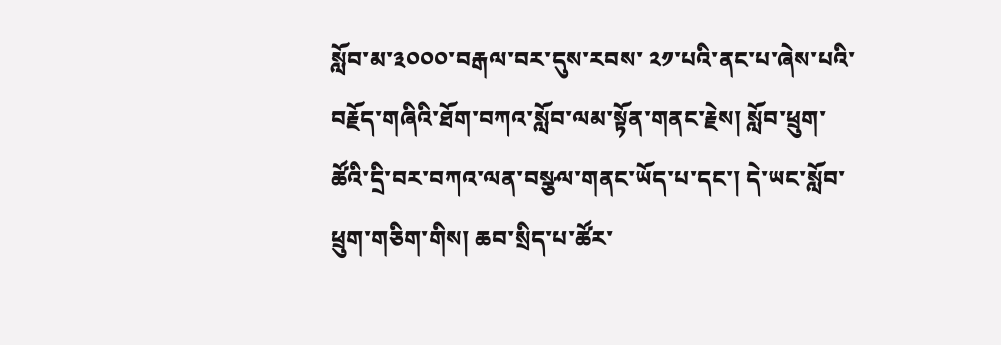སློབ་མ་༣༠༠༠་བརྒལ་བར་དུས་རབས་ ༢༡་པའི་ནང་པ་ཞེས་པའི་བརྗོད་གཞིའི་ཐོག་བཀའ་སློབ་ལམ་སྟོན་གནང་རྗེས། སློབ་ཕྲུག་ཚོའི་དྲི་བར་བཀའ་ལན་བསྩལ་གནང་ཡོད་པ་དང་། དེ་ཡང་སློབ་ཕྲུག་གཅིག་གིས། ཆབ་སྲིད་པ་ཚོར་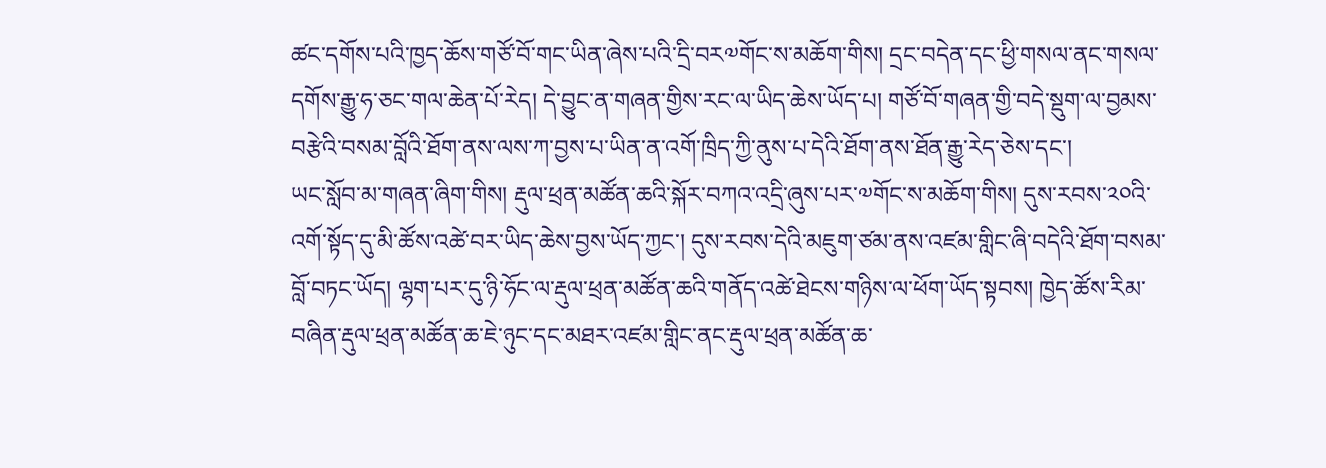ཚང་དགོས་པའི་ཁྱད་ཆོས་གཙོ་བོ་གང་ཡིན་ཞེས་པའི་དྲི་བར༧གོང་ས་མཆོག་གིས། དྲང་བདེན་དང་ཕྱི་གསལ་ནང་གསལ་དགོས་རྒྱུ་ཧ་ཅང་གལ་ཆེན་པོ་རེད། དེ་བྱུང་ན་གཞན་གྱིས་རང་ལ་ཡིད་ཆེས་ཡོད་པ། གཙོ་བོ་གཞན་གྱི་བདེ་སྡུག་ལ་བྱམས་བརྩེའི་བསམ་བློའི་ཐོག་ནས་ལས་ཀ་བྱས་པ་ཡིན་ན་འགོ་ཁྲིད་ཀྱི་ནུས་པ་དེའི་ཐོག་ནས་ཐོན་རྒྱུ་རེད་ཅེས་དང་།
ཡང་སློབ་མ་གཞན་ཞིག་གིས། རྡུལ་ཕྲན་མཚོན་ཆའི་སྐོར་བཀའ་འདྲི་ཞུས་པར་༧གོང་ས་མཆོག་གིས། དུས་རབས་༢༠འི་འགོ་སྟོད་དུ་མི་ཚོས་འཚེ་བར་ཡིད་ཆེས་བྱས་ཡོད་ཀྱང་། དུས་རབས་དེའི་མཇུག་ཙམ་ནས་འཛམ་གླིང་ཞི་བདེའི་ཐོག་བསམ་བློ་བཏང་ཡོད། ལྷག་པར་དུ་ཉི་ཧོང་ལ་རྡུལ་ཕྲན་མཚོན་ཆའི་གནོད་འཚེ་ཐེངས་གཉིས་ལ་ཕོག་ཡོད་སྟབས། ཁྱེད་ཚོས་རིམ་བཞིན་རྡུལ་ཕྲན་མཚོན་ཆ་ཇེ་ཉུང་དང་མཐར་འཛམ་གླིང་ནང་རྡུལ་ཕྲན་མཚོན་ཆ་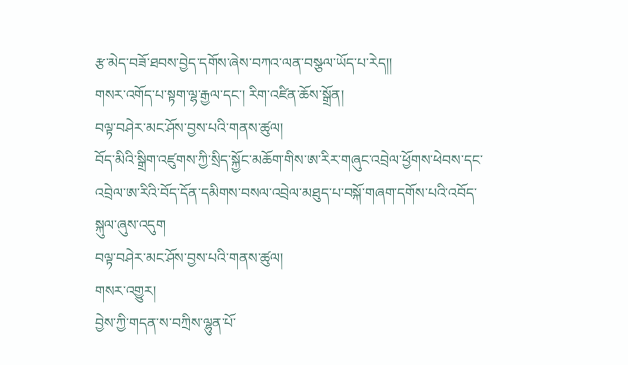རྩ་མེད་བཟོ་ཐབས་བྱེད་དགོས་ཞེས་བཀའ་ལན་བསྩལ་ཡོད་པ་རེད།།
གསར་འགོད་པ་སྟག་ལྷ་རྒྱལ་དང་། རིག་འཛིན་ཆོས་སྒྲོན།
བལྟ་བཤེར་མང་ཤོས་བྱས་པའི་གནས་ཚུལ།
བོད་མིའི་སྒྲིག་འཛུགས་ཀྱི་སྲིད་སྐྱོང་མཆོག་གིས་ཨ་རིར་གཞུང་འབྲེལ་ཕྱོགས་ཕེབས་དང་འབྲེལ་ཨ་རིའི་བོད་དོན་དམིགས་བསལ་འབྲེལ་མཐུད་པ་བསྐོ་གཞག་དགོས་པའི་འབོད་སྐུལ་ཞུས་འདུག
བལྟ་བཤེར་མང་ཤོས་བྱས་པའི་གནས་ཚུལ།
གསར་འགྱུར།
བྱེས་ཀྱི་གདན་ས་བཀྲིས་ལྷུན་པོ་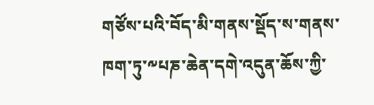གཙོས་པའི་བོད་མི་གནས་སྡོད་ས་གནས་ཁག་ཏུ་༸པཎ་ཆེན་དགེ་འདུན་ཆོས་ཀྱི་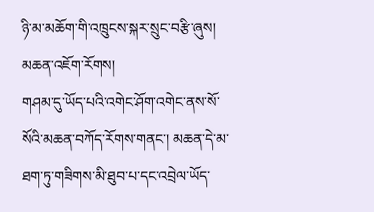ཉི་མ་མཆོག་གི་འཁྲུངས་སྐར་སྲུང་བརྩི་ཞུས།
མཆན་འཇོག་རོགས།
གཤམ་དུ་ཡོད་པའི་འགེང་ཤོག་འགེང་ནས་སོ་སོའི་མཆན་བཀོད་རོགས་གནང་། མཆན་དེ་མ་ཐག་ཏུ་གཟིགས་མི་ཐུབ་པ་དང་འབྲེལ་ཡོད་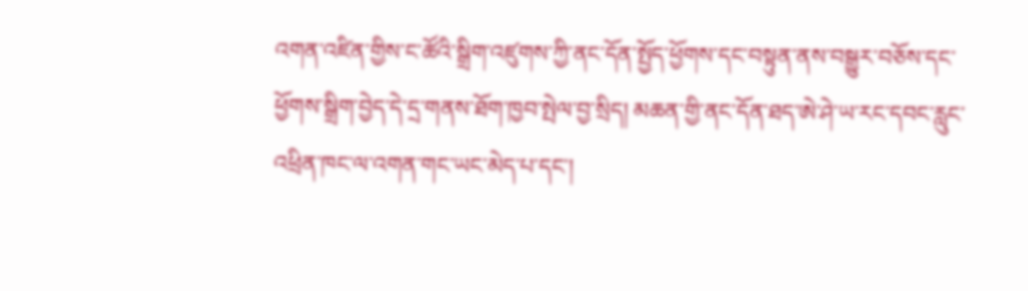འགན་འཛིན་གྱིས་ང་ཚོའི་སྒྲིག་འཛུགས་ཀྱི་ནང་དོན་སྤྱོད་ཕྱོགས་དང་བསྟུན་ནས་བསྒྱུར་བཅོས་དང་ཕྱོགས་སྒྲིག་བྱེད་དེ་དྲ་གནས་ཐོག་ཁྱབ་སྤེལ་བྱ་སྲིད། མཆན་གྱི་ནང་དོན་ཐད་ཨེ་ཤེ་ཡ་རང་དབང་རླུང་འཕྲིན་ཁང་ལ་འགན་གང་ཡང་མེད་པ་དང་།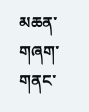མཆན་གཞག་གནང་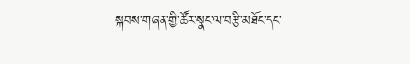སྐབས་གཞན་གྱི་ཚོར་སྣང་ལ་བརྩི་མཐོང་དང་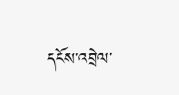དངོས་འབྲེལ་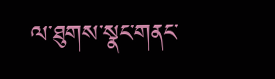ལ་ཐུགས་སྣང་གནང་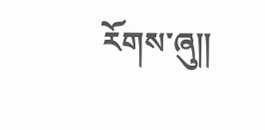རོགས་ཞུ༎